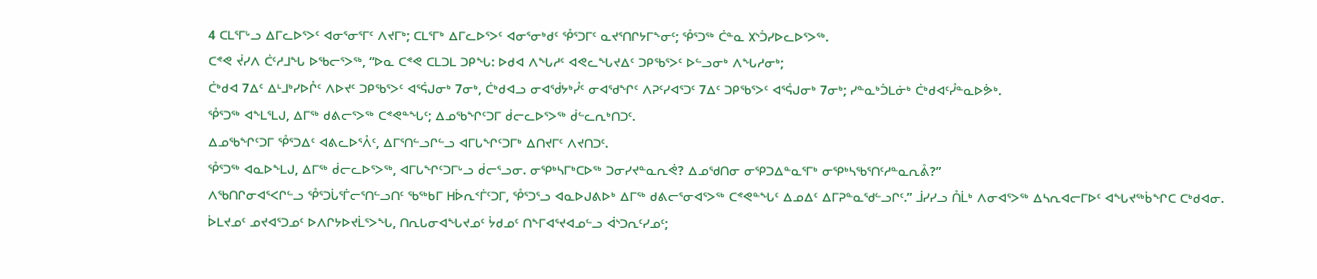4 ᑕᒪᕐᒥᒡᓗ ᐃᒥᓚᐅᕐᐳᑦ ᐊᓂᕐᓂᕐᒥᑦ ᐱᔪᒥᒃ; ᑕᒪᕐᒥᒃ ᐃᒥᓚᐅᕐᐳᑦ ᐊᓂᕐᓂᒃᑯᑦ ᕾᕐᑐᒥᑦ ᓇᔪᕐᑎᒋᔭᒥᖕᓂᑦ; ᕾᕐᑐᖅ ᑖᓐᓇ ᙭ᔅᑑᓯᐅᓚᐅᕐᐳᖅ.
ᑕᕝᕙ ᔫᓯᐱ ᑖᑦᓱᒧᖓ ᐅᖃᓕᕐᐳᖅ, “ᐅᓇ ᑕᕝᕙ ᑕᒪᑐᒪ ᑐᑭᖓ: ᐅᑯᐊ ᐱᖓᓱᑦ ᐊᕙᓚᖓᔪᐃᑦ ᑐᑭᖃᕐᐳᑦ ᐅᓪᓗᓂᒃ ᐱᖓᓱᓂᒃ;
ᑖᒃᑯᐊ 7ᐃᑦ ᐃᒻᒧᒃᓯᐅᒊᑦ ᐱᐅᔪᑦ ᑐᑭᖃᕐᐳᑦ ᐊᕐᕌᒍᓂᒃ 7ᓂᒃ, ᑖᒃᑯᐊᓗ ᓂᐊᖂᔭᒃᓮᑦ ᓂᐊᖁᖏᑦ ᐱᕈᑦᓯᐊᕐᑐᑦ 7ᐃᑦ ᑐᑭᖃᕐᐳᑦ ᐊᕐᕌᒍᓂᒃ 7ᓂᒃ; ᓯᓐᓇᒃᑑᒪᓃᒃ ᑖᒃᑯᐊᑦᓮᓐᓇᐅᕘᒃ.
ᕾᕐᑐᖅ ᐊᖕᒪᕐᒪᒍ, ᐃᒥᖅ ᑯᕕᓕᕐᐳᖅ ᑕᕝᕙᓐᖓᑦ; ᐃᓄᖃᖏᑦᑐᒥ ᑰᓕᓚᐅᕐᐳᖅ ᑰᓪᓚᕆᒃᑎᑐᑦ.
ᐃᓄᖃᖏᑦᑐᒥ ᕾᕐᑐᐃᑦ ᐊᕕᓚᐅᕐᐰᑦ, ᐃᒥᕐᑎᓪᓗᒋᓪᓗ ᐊᒥᒐᖏᑦᑐᒥᒃ ᐃᑎᔪᒥᑦ ᐱᔪᑎᑐᑦ.
ᕾᕐᑐᖅ ᐊᓇᐅᖕᒪᒍ, ᐃᒥᖅ ᑰᓕᓚᐅᕐᐳᖅ, ᐊᒥᒐᖏᑦᑐᒥᒡᓗ ᑰᓕᕐᓗᓂ. ᓂᕿᒃᓴᒥᒃᑕᐅᖅ ᑐᓂᓯᔪᓐᓇᕆᕚ? ᐃᓄᖁᑎᓂ ᓂᕿᑐᐃᓐᓇᕐᒥᒃ ᓂᕿᒃᓴᖃᕐᑎᑦᓱᓐᓇᕆᕔ?”
ᐱᖃᑎᒋᓂᐊᕐᐸᒋᓪᓗ ᕾᕐᑐᒑᕐᒦᓕᕐᑎᓪᓗᑎᑦ ᖃᖅᑲᒥ ᕼᐆᕆᑉᒦᑦᑐᒥ, ᕾᕐᑐᕐᓗ ᐊᓇᐅᒍᕕᐅᒃ ᐃᒥᖅ ᑯᕕᓕᕐᓂᐊᕐᐳᖅ ᑕᕝᕙᓐᖓᑦ ᐃᓄᐃᑦ ᐃᒥᕈᓐᓇᖁᓪᓗᒋᑦ.” ᒨᓯᓯᓗ ᑍᒫᒃ ᐱᓂᐊᕐᐳᖅ ᐃᓴᕆᐊᓕᒥᐅᑦ ᐊᖓᔪᖅᑳᖏᑕ ᑕᒃᑯᐊᓂ.
ᐆᒪᔪᓄᑦ ᓄᔪᐊᕐᑐᓄᑦ ᐅᐱᒋᔭᐅᔪᒫᕐᐳᖓ, ᑎᕆᒐᓂᐊᖓᔪᓄᑦ ᔮᑯᓄᑦ ᑎᖕᒥᐊᕐᔪᐊᓄᓪᓗ ᐋᔅᑐᕆᑦᓯᓄᑦ;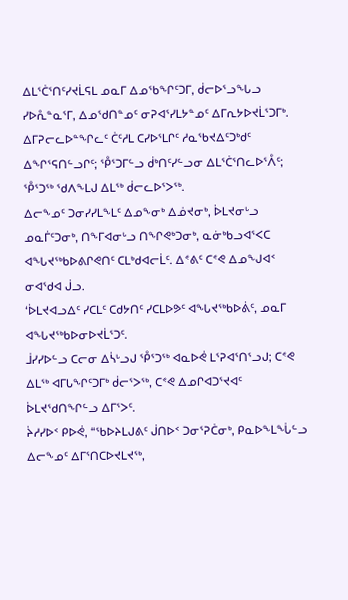ᐃᒪᕐᑖᕐᑎᑦᓯᔪᒫᕋᒪ ᓄᓇᒥ ᐃᓄᖃᖏᑦᑐᒥ, ᑰᓕᐅᕐᓗᖓᓗ ᓯᐅᕅᓐᓇᕐᒥ, ᐃᓄᖁᑎᓐᓄᑦ ᓂᕈᐊᕐᓯᒪᔭᓐᓄᑦ ᐃᒥᕆᔭᐅᔪᒫᕐᑐᒥᒃ.
ᐃᒥᕈᓕᓚᐅᓐᖏᓚᑦ ᑖᑦᓱᒪ ᑕᓯᐅᕐᒪᒋᑦ ᓱᓇᖃᔪᐃᑦᑐᒃᑯᑦ ᐃᖏᕐᕋᑎᓪᓗᒋᑦ; ᕾᕐᑐᒥᓪᓗ ᑰᒃᑎᑦᓯᓪᓗᓂ ᐃᒪᕐᑖᕐᑎᓚᐅᕐᐰᑦ; ᕾᕐᑐᖅ ᖁᐱᖕᒪᒍ ᐃᒪᖅ ᑰᓕᓚᐅᕐᐳᖅ.
ᐃᓕᖕᓄᑦ ᑐᓂᓯᓯᒪᖕᒪᑦ ᐃᓄᖕᓂᒃ ᐃᓅᔪᓂᒃ, ᐆᒪᔪᓂᒡᓗ ᓄᓇᒦᑦᑐᓂᒃ, ᑎᖕᒥᐊᓂᒡᓗ ᑎᖏᕙᒃᑐᓂᒃ, ᓇᓃᒃᑲᓗᐊᕐᐸᑕ ᐊᖓᔪᖅᑲᐅᕕᒋᕙᑎᑦ ᑕᒪᒃᑯᐊᓕᒫᑦ. ᐃᕝᕕᑦ ᑕᕝᕙ ᐃᓄᖑᐊᑉ ᓂᐊᖁᐊ ᒎᓗ.
‘ᐆᒪᔪᐊᓗᐃᑦ ᓯᑕᒪᑦ ᑕᑯᔭᑎᑦ ᓯᑕᒪᐅᕗᑦ ᐊᖓᔪᖅᑲᐅᕖᑦ, ᓄᓇᒥ ᐊᖓᔪᖅᑲᐅᓂᐅᔪᒫᕐᑐᑦ.
ᒨᓯᓯᐅᓪᓗ ᑕᓕᓂ ᐃᓵᒡᓗᒍ ᕾᕐᑐᖅ ᐊᓇᐅᕚ ᒪᕐᕈᐊᕐᑎᕐᓗᒍ; ᑕᕝᕙ ᐃᒪᖅ ᐊᒥᒐᖏᑦᑐᒥᒃ ᑰᓕᕐᐳᖅ, ᑕᕝᕙ ᐃᓄᒋᐊᑐᕐᔪᐊᑦ ᐆᒪᔪᖁᑎᖏᓪᓗ ᐃᒥᕐᐳᑦ.
ᔩᓱᓯᐅᑉ ᑭᐅᕚ, “ᖃᐅᔨᒪᒍᕕᑦ ᒎᑎᐅᑉ ᑐᓂᕐᕈᑖᓂᒃ, ᑭᓇᐅᖕᒪᖔᓪᓗ ᐃᓕᖕᓄᑦ ᐃᒥᕐᑎᑕᐅᔪᒪᔪᖅ,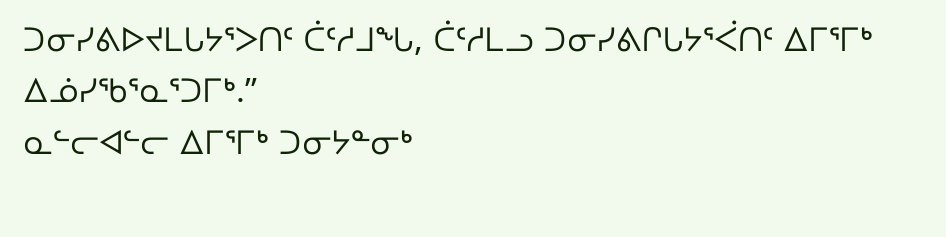ᑐᓂᓯᕕᐅᔪᒪᒐᔭᕐᐳᑎᑦ ᑖᑦᓱᒧᖓ, ᑖᑦᓱᒪᓗ ᑐᓂᓯᕕᒋᒐᔭᕐᐹᑎᑦ ᐃᒥᕐᒥᒃ ᐃᓅᓯᖃᕐᓇᕐᑐᒥᒃ.”
ᓇᓪᓕᐊᓪᓕ ᐃᒥᕐᒥᒃ ᑐᓂᔭᓐᓂᒃ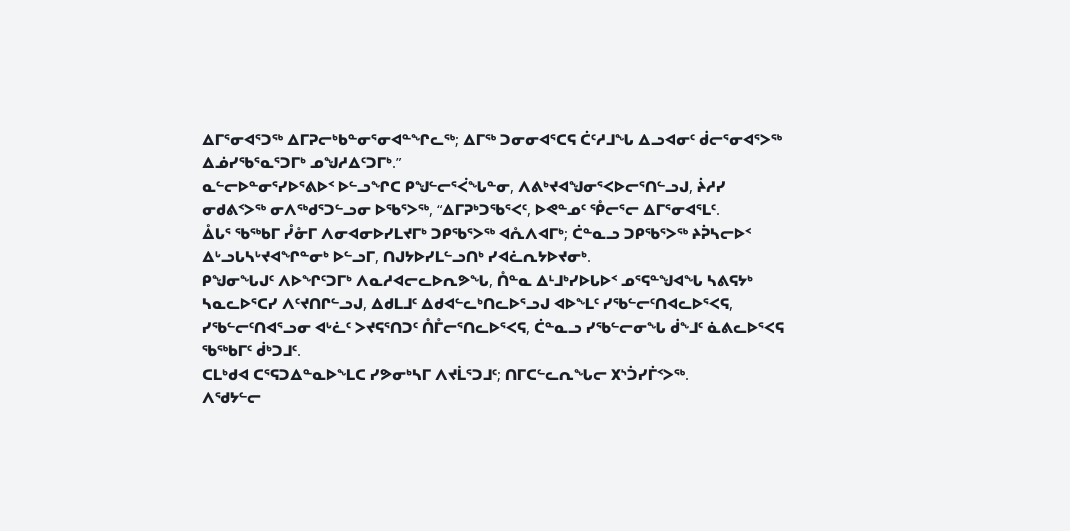ᐃᒥᕐᓂᐊᕐᑐᖅ ᐃᒥᕈᓕᒃᑲᓐᓂᕐᓂᐊᓐᖏᓚᖅ; ᐃᒥᖅ ᑐᓂᓂᐊᕐᑕᕋ ᑖᑦᓱᒧᖓ ᐃᓗᐊᓂᑦ ᑰᓕᕐᓂᐊᕐᐳᖅ ᐃᓅᓯᖃᕐᓇᕐᑐᒥᒃ ᓄᖑᓱᐃᑦᑐᒥᒃ.”
ᓇᓪᓕᐅᓐᓂᕐᓯᐅᕐᕕᐅᑉ ᐅᓪᓗᖏᑕ ᑭᖑᓪᓕᕐᐹᖓᓐᓂ, ᐱᕕᒃᔪᐊᖑᓂᕐᐸᐅᓕᕐᑎᓪᓗᒍ, ᔩᓱᓯ ᓂᑯᕕᑉᐳᖅ ᓂᐱᖅᑯᕐᑐᓪᓗᓂ ᐅᖃᕐᐳᖅ, “ᐃᒥᕈᒃᑐᖃᕐᐸᑦ, ᐅᕙᓐᓄᑦ ᕾᓕᕐᓕ ᐃᒥᕐᓂᐊᕐᒪᑦ.
ᐂᒐᕐ ᖃᖅᑲᒥ ᓮᓁᒥ ᐱᓂᐊᓂᐅᓯᒪᔪᒥᒃ ᑐᑭᖃᕐᐳᖅ ᐊᕅᐱᐊᒥᒃ; ᑖᓐᓇᓗ ᑐᑭᖃᕐᐳᖅ ᔨᕉᓴᓕᐅᑉ ᐃᒡᓗᒐᓴᒡᔪᐊᖏᓐᓂᒃ ᐅᓪᓗᒥ, ᑎᒍᔭᐅᓯᒪᓪᓗᑎᒃ ᓯᐊᓛᕆᔭᐅᔪᓂᒃ.
ᑭᖑᓂᖓᒍᑦ ᐱᐅᖏᑦᑐᒥᒃ ᐱᓇᓱᐊᓕᓚᐅᕆᕗᖓ, ᑍᓐᓇ ᐃᒻᒧᒃᓯᐅᒐᐅᑉ ᓄᕐᕋᓐᖑᐊᖓ ᓴᕕᕋᔭᒃ ᓴᓇᓚᐅᕐᑕᓯ ᐱᑦᔪᑎᒋᓪᓗᒍ, ᐃᑯᒪᒧᑦ ᐃᑯᐊᓪᓚᒃᑎᓚᐅᕐᓗᒍ ᐊᐅᖕᒪᑦ ᓯᖃᓪᓕᑦᑎᐊᓚᐅᕐᐸᕋ, ᓯᖃᓪᓕᑦᑎᐊᕐᓗᓂ ᐊᒡᓛᑦ ᐳᔪᕋᕐᑎᑐᑦ ᑍᒤᓕᕐᑎᓚᐅᕐᐸᕋ, ᑖᓐᓇᓗ ᓯᖃᓪᓕᓂᖓ ᑰᖕᒧᑦ ᓈᕕᓚᐅᕐᐸᕋ ᖃᖅᑲᒥᑦ ᑰᒃᑐᒧᑦ.
ᑕᒪᒃᑯᐊ ᑕᕐᕋᑐᐃᓐᓇᐅᖕᒪᑕ ᓯᕗᓂᒃᓴᒥ ᐱᔪᒫᕐᑐᒧᑦ; ᑎᒥᑕᓪᓚᕆᖓᓕ ᙭ᔅᑑᓯᒦᑉᐳᖅ.
ᐱᖁᔭᓪᓕ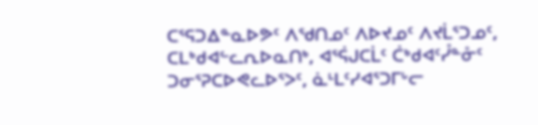ᑕᕐᕋᑐᐃᓐᓇᐅᕗᑦ ᐱᖁᑎᓄᑦ ᐱᐅᔪᓄᑦ ᐱᔪᒫᕐᑐᓄᑦ, ᑕᒪᒃᑯᐊᓪᓚᕆᐅᓇᑎᒃ, ᐊᕐᕌᒍᑕᒫᑦ ᑖᒃᑯᐊᑦᓮᓐᓁᑦ ᑐᓂᕐᕈᑕᐅᕙᓚᐅᕐᐳᑦ, ᓈᒻᒪᑦᓯᐊᕐᑐᒥᒡᓕ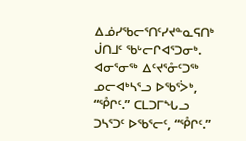ᐃᓅᓯᖃᓕᕐᑎᑦᓯᔪᓐᓇᕋᑎᒃ ᒎᑎᒧᑦ ᖃᒡᓕᒋᐊᕐᑐᓂᒃ.
ᐊᓂᕐᓂᖅ ᐃᑦᔪᕐᓁᑦᑐᖅ ᓄᓕᐊᒃᓴᕐᓗ ᐅᖃᕐᐴᒃ, “ᕾᒋᑦ.” ᑕᒪᑐᒥᖓᓗ ᑐᓴᕐᑐᑦ ᐅᖃᕐᓕᑦ, “ᕾᒋᑦ.”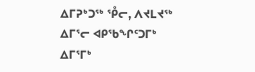ᐃᒥᕈᒃᑐᖅ ᕾᓕ, ᐱᔪᒪᔪᖅ ᐃᒥᕐᓕ ᐊᑭᖃᖏᑦᑐᒥᒃ ᐃᒥᕐᒥᒃ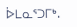ᐆᒪᓇᕐᑐᒥᒃ.